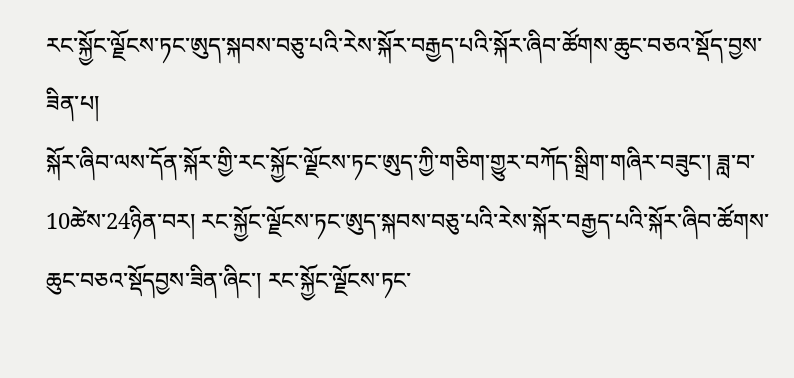རང་སྐྱོང་ལྗོངས་ཏང་ཨུད་སྐབས་བཅུ་པའི་རེས་སྐོར་བརྒྱད་པའི་སྐོར་ཞིབ་ཚོགས་ཆུང་བཅའ་སྡོད་བྱས་ཟིན་པ།
སྐོར་ཞིབ་ལས་དོན་སྐོར་གྱི་རང་སྐྱོང་ལྗོངས་ཏང་ཨུད་ཀྱི་གཅིག་གྱུར་བཀོད་སྒྲིག་གཞིར་བཟུང་། ཟླ་བ་10ཚེས་24ཉིན་བར། རང་སྐྱོང་ལྗོངས་ཏང་ཨུད་སྐབས་བཅུ་པའི་རེས་སྐོར་བརྒྱད་པའི་སྐོར་ཞིབ་ཚོགས་ཆུང་བཅའ་སྡོདབྱས་ཟིན་ཞིང་། རང་སྐྱོང་ལྗོངས་ཏང་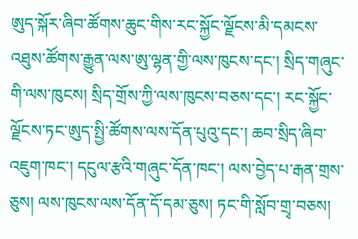ཨུད་སྐོར་ཞིབ་ཚོགས་ཆུང་གིས་རང་སྐྱོང་ལྗོངས་མི་དམངས་འཐུས་ཚོགས་རྒྱུན་ལས་ཨུ་ལྷན་གྱི་ལས་ཁུངས་དང་། སྲིད་གཞུང་གི་ལས་ཁུངས། སྲིད་གྲོས་ཀྱི་ལས་ཁུངས་བཅས་དང་། རང་སྐྱོང་ལྗོངས་ཏང་ཨུད་སྤྱི་ཚོགས་ལས་དོན་པུའུ་དང་། ཆབ་སྲིད་ཞིབ་འཇུག་ཁང་། དངུལ་རྩའི་གཞུང་དོན་ཁང་། ལས་བྱེད་པ་རྒན་གྲས་ཅུས། ལས་ཁུངས་ལས་དོན་དོ་དམ་ཅུས། ཏང་གི་སློབ་གྲྭ་བཅས།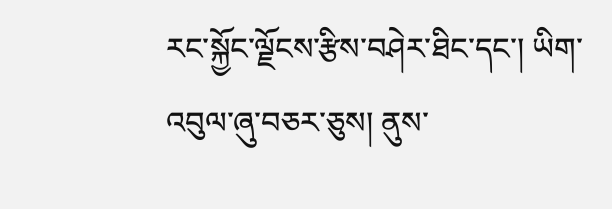རང་སྐྱོང་ལྗོངས་རྩིས་བཤེར་ཐིང་དང་། ཡིག་འབུལ་ཞུ་བཅར་ཅུས། ནུས་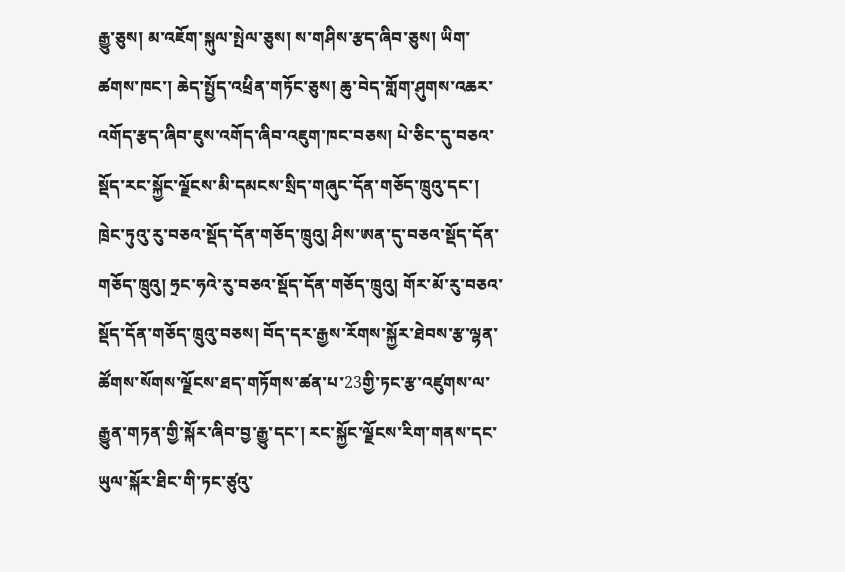རྒྱུ་ཅུས། མ་འཇོག་སྐུལ་སྤེལ་ཅུས། ས་གཤིས་རྩད་ཞིབ་ཅུས། ཡིག་ཚགས་ཁང་། ཆེད་སྤྱོད་འཕྲིན་གཏོང་ཅུས། ཆུ་བེད་གློག་ཤུགས་འཆར་འགོད་རྩད་ཞིབ་ཇུས་འགོད་ཞིབ་འཇུག་ཁང་བཅས། པེ་ཅིང་དུ་བཅའ་སྡོད་རང་སྐྱོང་ལྗོངས་མི་དམངས་སྲིད་གཞུང་དོན་གཅོད་ཁྲུའུ་དང་། ཁྲེང་ཏུའུ་རུ་བཅའ་སྡོད་དོན་གཅོད་ཁྲུའུ། ཤིས་ཨན་དུ་བཅའ་སྡོད་དོན་གཅོད་ཁྲུའུ། ཧྲང་ཧའེ་རུ་བཅའ་སྡོད་དོན་གཅོད་ཁྲུའུ། གོར་མོ་རུ་བཅའ་སྡོད་དོན་གཅོད་ཁྲུའུ་བཅས། བོད་དར་རྒྱས་རོགས་སྐྱོར་ཐེབས་རྩ་ལྷན་ཚོགས་སོགས་ལྗོངས་ཐད་གཏོགས་ཚན་པ་23གྱི་ཏང་རྩ་འཛུགས་ལ་རྒྱུན་གཏན་གྱི་སྐོར་ཞིབ་བྱ་རྒྱུ་དང་། རང་སྐྱོང་ལྗོངས་རིག་གནས་དང་ཡུལ་སྐོར་ཐིང་གི་ཏང་ཙུའུ་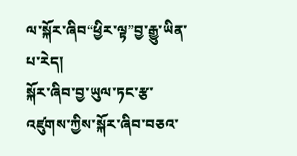ལ་སྐོར་ཞིབ“ཕྱིར་ལྟ”བྱ་རྒྱུ་ཡིན་པ་རེད།
སྐོར་ཞིབ་བྱ་ཡུལ་ཏང་རྩ་འཛུགས་ཀྱིས་སྐོར་ཞིབ་བཅའ་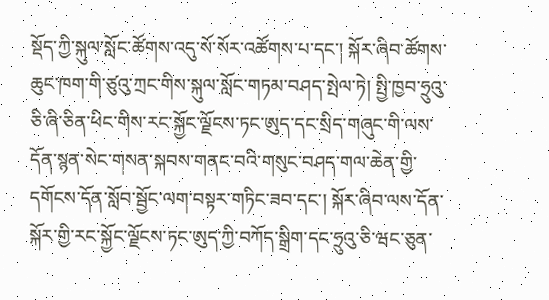སྡོད་ཀྱི་སྐུལ་སློང་ཚོགས་འདུ་སོ་སོར་འཚོགས་པ་དང་། སྐོར་ཞིབ་ཚོགས་ཆུང་ཁག་གི་ཙུའུ་ཀྲང་གིས་སྐུལ་སློང་གཏམ་བཤད་སྤེལ་ཏེ། སྤྱི་ཁྱབ་ཧྲུའུ་ཅི་ཞི་ཅིན་ཕིང་གིས་རང་སྐྱོང་ལྗོངས་ཏང་ཨུད་དང་སྲིད་གཞུང་གི་ལས་དོན་སྙན་སེང་གསན་སྐབས་གནང་བའི་གསུང་བཤད་གལ་ཆེན་གྱི་དགོངས་དོན་སློབ་སྦྱོང་ལག་བསྟར་གཏིང་ཟབ་དང་། སྐོར་ཞིབ་ལས་དོན་སྐོར་གྱི་རང་སྐྱོང་ལྗོངས་ཏང་ཨུད་ཀྱི་བཀོད་སྒྲིག་དང་ཧྲུའུ་ཅི་ཝང་ཅུན་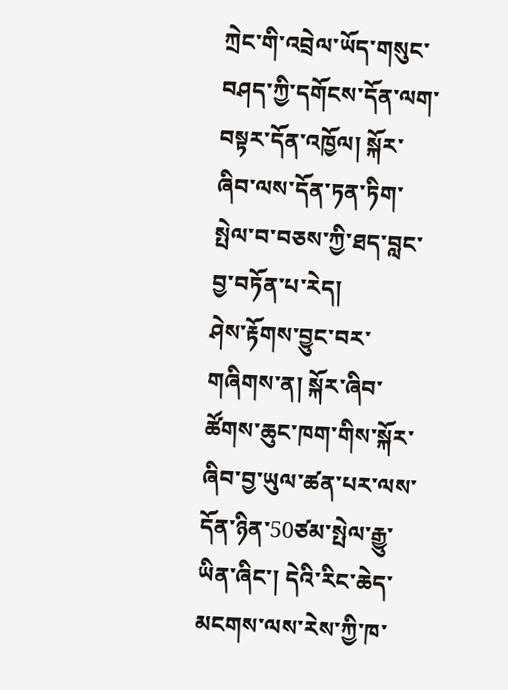ཀྲེང་གི་འབྲེལ་ཡོད་གསུང་བཤད་ཀྱི་དགོངས་དོན་ལག་བསྟར་དོན་འཁྱོལ། སྐོར་ཞིབ་ལས་དོན་ཏན་ཏིག་སྤེལ་བ་བཅས་ཀྱི་ཐད་བླང་བྱ་བཏོན་པ་རེད།
ཤེས་རྟོགས་བྱུང་བར་གཞིགས་ན། སྐོར་ཞིབ་ཚོགས་ཆུང་ཁག་གིས་སྐོར་ཞིབ་བྱ་ཡུལ་ཚན་པར་ལས་དོན་ཉིན་50ཙམ་སྤེལ་རྒྱུ་ཡིན་ཞིང་། དེའི་རིང་ཆེད་མངགས་ལས་རེས་ཀྱི་ཁ་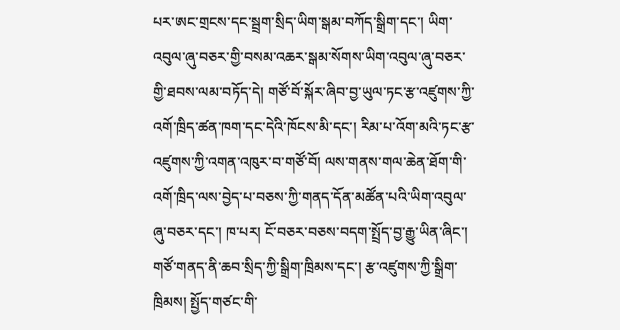པར་ཨང་གྲངས་དང་སྦྲག་སྲིད་ཡིག་སྒམ་བཀོད་སྒྲིག་དང་། ཡིག་འབུལ་ཞུ་བཅར་གྱི་བསམ་འཆར་སྒམ་སོགས་ཡིག་འབུལ་ཞུ་བཅར་གྱི་ཐབས་ལམ་བཏོད་དེ། གཙོ་བོ་སྐོར་ཞིབ་བྱ་ཡུལ་ཏང་རྩ་འཛུགས་ཀྱི་འགོ་ཁྲིད་ཚན་ཁག་དང་དེའི་ཁོངས་མི་དང་། རིམ་པ་འོག་མའི་ཏང་རྩ་འཛུགས་ཀྱི་འགན་འཁུར་བ་གཙོ་བོ། ལས་གནས་གལ་ཆེན་ཐོག་གི་འགོ་ཁྲིད་ལས་བྱེད་པ་བཅས་ཀྱི་གནད་དོན་མཚོན་པའི་ཡིག་འབུལ་ཞུ་བཅར་དང་། ཁ་པར། ངོ་བཅར་བཅས་བདག་སྤྲོད་བྱ་རྒྱུ་ཡིན་ཞིང་། གཙོ་གནད་ནི་ཆབ་སྲིད་ཀྱི་སྒྲིག་ཁྲིམས་དང་། རྩ་འཛུགས་ཀྱི་སྒྲིག་ཁྲིམས། སྤྱོད་གཙང་གི་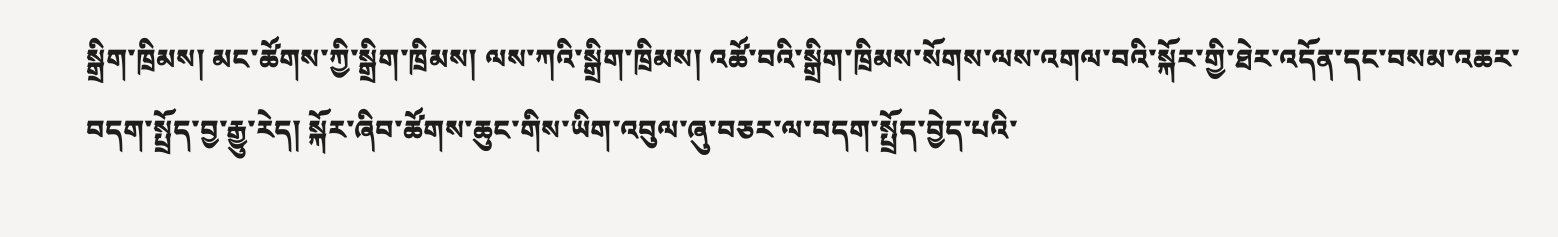སྒྲིག་ཁྲིམས། མང་ཚོགས་ཀྱི་སྒྲིག་ཁྲིམས། ལས་ཀའི་སྒྲིག་ཁྲིམས། འཚོ་བའི་སྒྲིག་ཁྲིམས་སོགས་ལས་འགལ་བའི་སྐོར་གྱི་ཐེར་འདོན་དང་བསམ་འཆར་བདག་སྤྲོད་བྱ་རྒྱུ་རེད། སྐོར་ཞིབ་ཚོགས་ཆུང་གིས་ཡིག་འབུལ་ཞུ་བཅར་ལ་བདག་སྤྲོད་བྱེད་པའི་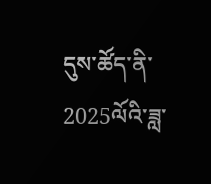དུས་ཚོད་ནི་2025ལོའི་ཟླ་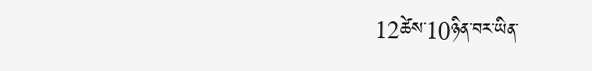12ཚེས་10ཉིན་བར་ཡིན་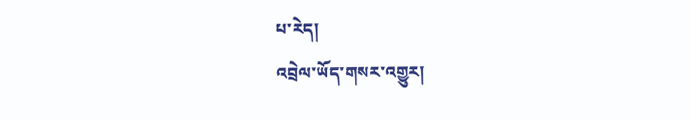པ་རེད།
འབྲེལ་ཡོད་གསར་འགྱུར།